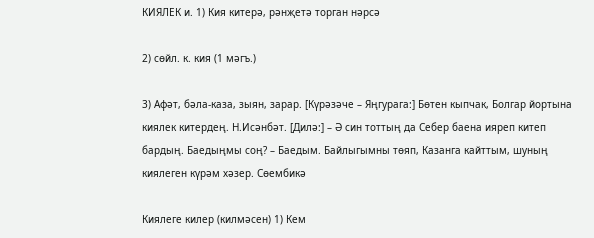КИЯЛЕК и. 1) Кия китерә, рәнҗетә торган нәрсә

2) сөйл. к. кия (1 мәгъ.)

3) Афәт, бәла-каза, зыян, зарар. [Күрәзәче – Яңгурага:] Бөтен кыпчак, Болгар йортына киялек китердең. Н.Исәнбәт. [Дилә:] – Ә син тоттың да Себер баена ияреп китеп бардың. Баедыңмы соң? – Баедым. Байлыгымны төяп, Казанга кайттым, шуның киялеген күрәм хәзер. Сөембикә

Киялеге килер (килмәсен) 1) Кем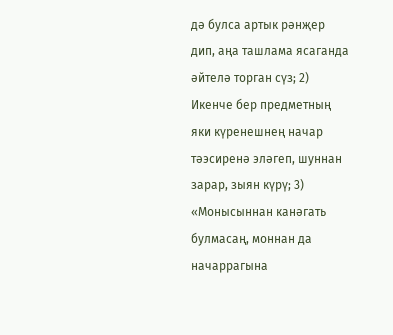дә булса артык рәнҗер дип, аңа ташлама ясаганда әйтелә торган сүз; 2) Икенче бер предметның яки күренешнең начар тәэсиренә эләгеп, шуннан зарар, зыян күрү; 3) «Монысыннан канәгать булмасаң, моннан да начаррагына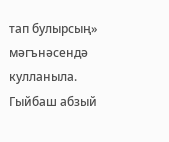тап булырсың» мәгънәсендә кулланыла. Гыйбаш абзый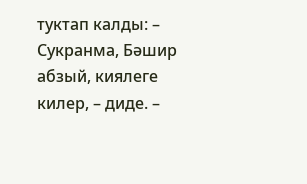туктап калды: – Сукранма, Бәшир абзый, киялеге килер, – диде. –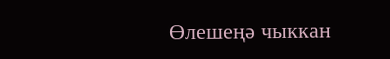Өлешеңә чыккан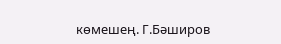көмешең. Г.Бәширов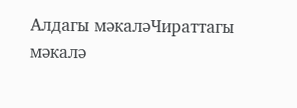Алдагы мәкаләЧираттагы мәкалә